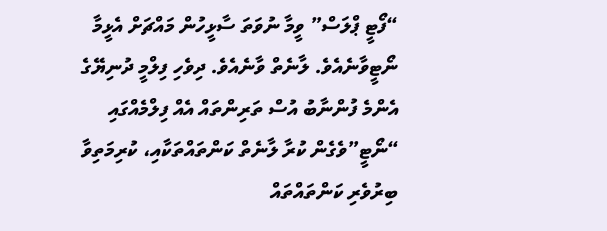“ފޯޓީ ޕްލަސް” ވީމާ ނުވަތަ ސާޅީހުން މައްޗަށް އެޅީމާ ނޯޓީވާނެއެވެ. ލާނެތް ވާނެއެވެ. ދިވެހި ފިލްމީ ދުނިޔޭގެ އެންމެ ފުންނާބު އުސް ތަރިންތައް އެއް ފިލްމެއްގައި “ނޯޓީ”ވެގެން ކުރާ ލާނެތް ކަންތައްތަކާއި، ކުރިމަތިވާ ބިރުވެރި ކަންތައްތައް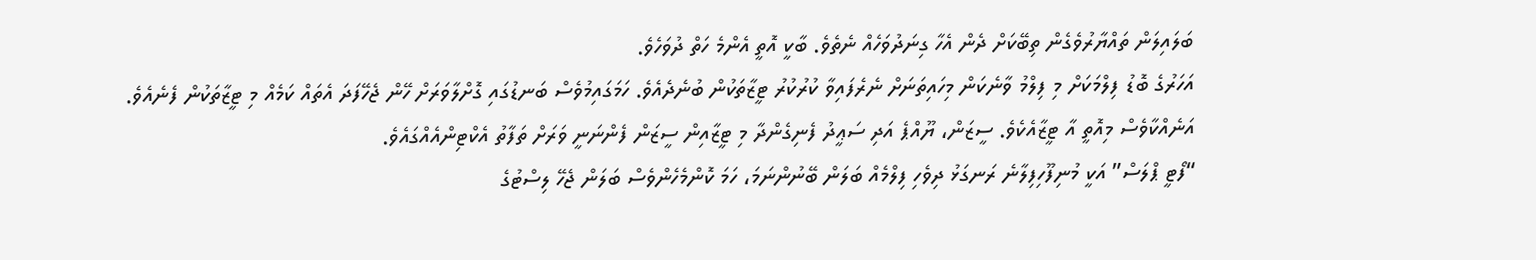ބަލައިލަން ތައްޔާރުވެގެން ތިބޭކަށް ދެން އެހާ ގިނަދުވަހެއް ނެތެވެ. ބާކީ އޮތީ އެންމެ ހަތް ދުވަހެވެ.
އަހަރުގެ ބޮޑު ފިލްމަކަށް މި ފިލްމު ވާނެކަން މިހައިތަނަށް ނެރެފައިވާ ކުރުކުރު ޓީޒާތަކުން ބުނެދެއެވެ. ހަމަގައިމުވެސް ބަނޑުގައި ގޮށްލާވަރަށް ހޭން ޖެހޭފަދަ އެތައް ކަމެއް މި ޓީޒާތަކުން ފެނެއެވެ. އަނެއްކާވެސް މިއޮތީ އާ ޓީޒާއެކެވެ. ސީޒަން، ޔޫއްޕެ އަދި ސަޢީދު ފެނިގެންދާ މި ޓީޒާއިން ސީޒަން ފެންނަނީ ވަރަށް ތަފާތު އެކްޓިންއެއްގައެވެ.
“ފޯޓީ ޕްލަސް” އަކީ މުނިފޫހިފިލާނެ ރަނގަޅު ދިވެހި ފިލްމެއް ބަލަން ބޭނުންނަމަ، ހަމަ ކޮންމެހެންވެސް ބަލަން ޖެހޭ ލިސްޓުގެ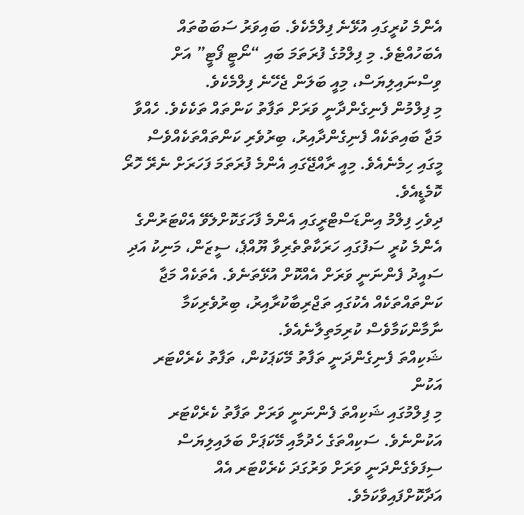އެންމެ ކުރީގައި އުޅޭނެ ފިލްމެކެވެ. ބައިވަރު ސަބަބުތައް އެބަހުއްޓެވެ. މި ފިލްމުގެ ފުރަތަމަ ބައި “ނޯޓީ ފޯޓީ” އަށް ވިސްނައިލިޔަސް، މިއީ ބަލަން ޖެހޭނެ ފިލްމެކެވެ.
މި ފިލްމުން ފެނިގެންދާނީ ވަރަށް ތަފާތު ކަންތައް ތަކެކެވެ. ހެއްވާ މަޖާ ބައިތަކެއް ފެނިގެންދާއިރު، ބިރުވެރި ކަންތައްތަކެއްވެސް މީގައި ހިމެނެއެވެ. މިއީ ރާއްޖޭގައި އެންމެ ފުރަތަމަ ފަހަރަށް ނެރޭ ހޮރޯ ކޮމެޑީއެވެ.
ދިވެހި ފިލްމު އިންޑަސްޓްރީގައި އެންމެ ފާހަގަކޮށްލެވޭ އެކްޓަރުންގެ އެންމެ ކުރީ ސަފުގައި ހަރަކާތްތެރިވާ ޔޫއްޕެ، ސީޒަން، މަނިކު އަދި ސައީދު ފެންނަނީ ވަރަށް އެއްކޮށް އުޅޭތަނެވެ. އެތަކެއް މަޖާ ކަންތައްތަކެއް އެކުގައި ތަޖްރިބާކުރާއިރު، ބިރުވެރިކަމާ ނާމާންކަމާވެސް ކުރިމަތިލާނެއެވެ.
ޝަކިއްތަ ފެނިގެންދަނީ ތަފާތު މޭކަޕަކުން، ތަފާތު ކެރެކްޓަރ އަކުން
މި ފިލްމުގައި ޝަކިއްތަ ފެންނަނީ ވަރަށް ތަފާތު ކެރެކްޓަރ އަކުންނެވެ. ސަކިއްތަގެ ހެދުމާއި މޭކަޕަށް ބަލައިލިޔަސް ސިފަވެގެންދަނީ ވަރަށް ވަރުގަދަ ކެރެކްޓަރ އެއް އަދާކޮށްފައިވާކަމެވެ.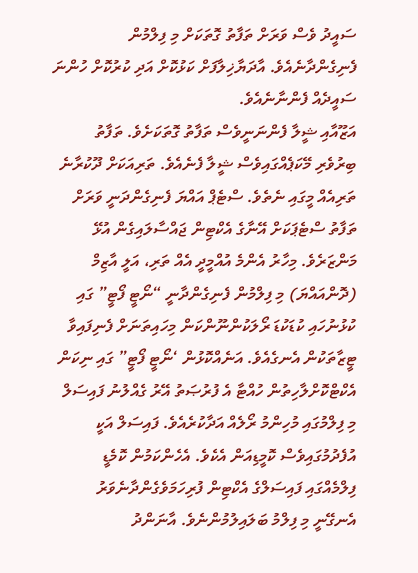ސައީދު ވެސް ވަރަށް ތަފާތު ގޮތަކަށް މި ފިލްމުން ފެނިގެންދާނެއެވެ. އާދަޔާޚިލާފަށް ކަޅުކޮށް އަދި ކުރުކޮށް ހުންނަ ސައީދެއް ފެންނާނެއެވެ.
އަޒޫއާއި ޝީލާ ފެންނަނީވެސް ތަފާތު ގޮތަކަށެވެ. ތަފާތު ބިރުވެރި މޭކަޕެއްގައިވެސް ޝީލާ ފެނެއެވެ. ތަރިއަކަށް ދޫކުރާނެ ތަރިއެއް މީގައި ނެތެވެ. ސްޓެޕް އައްޔަ ފެނިގެންދަނީ ވަރަށް ތަފާތު ސްޓެޕަކަށް އޭނާގެ އެކްޓިން ޖައްސާލައިގެން އުޅޭ މަންޒަރެވެ. މިހާރު އެންމެ އުއްމީދީ އެއް ތަރި، އަލީ އާޒިމް (ދޮންއައްޔަ) މި ފިލްމުން ފެނިގެންދާނީ “ނޯޓީ ފޯޓީ” ގައި ކުޅުނުހައި ކުޑަކުޑަ ރޯލަކުންނޫންކަން މިހައިތަނަށް ފެނިފައިވާ ޓީޒާތަކުން އެނގެއެވެ. އަނެއްކޮޅުން ‘ނޯޓީ ފޯޓީ” ގައި ނިކަން އެކްޓްކޮށްލާހިތުން ހުއްޓާ އެ ފުރުޞަތު އޭރު ގެއްލުނު ފައިސަލް މި ފިލްމުގައި މުހިންމު ރޯލެއް އަދާކުރެއެވެ. ފައިސަލް އަކީ އުފެދުމުގައިވެސް ކޮމީޑިއަން އެކެވެ. އެހެންކަމުން ކޮމެޑީ ފިލްމެއްގައި ފައިސަލްގެ އެކްޓިން ފުރިހަމަވެގެންދާނެވަރު އެނގޭނީ މި ފިލްމު ބަލައިލުމުންނެވެ. އާނަންދު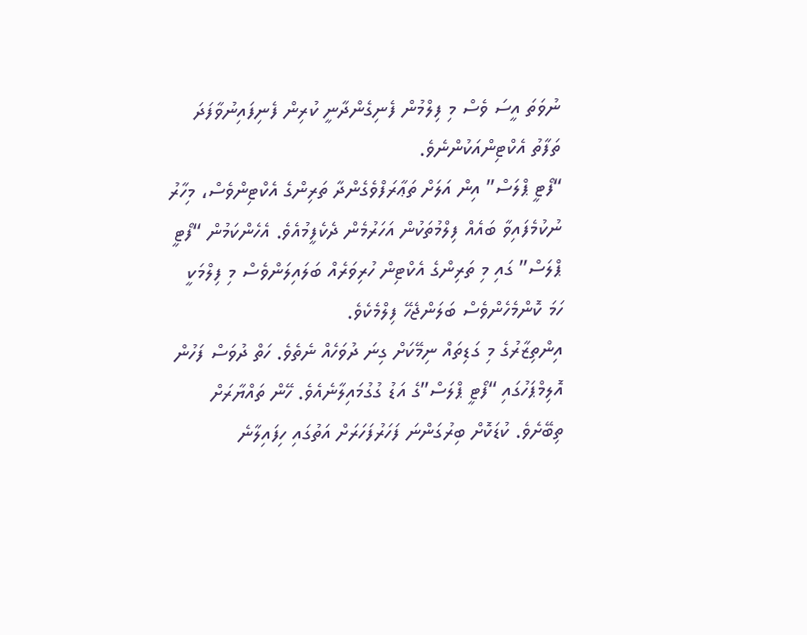ނުވަތަ އީސަ ވެސް މި ފިލްމުން ފެނިގެންދާނީ ކުރިން ފެނިފައިނުވާފަދަ ތަފާތު އެކްޓިންއަކުންނެވެ.
“ފޯޓީ ޕްލަސް” އިން އަލަށް ތަޢާރަފްވެގެންދާ ތަރިންގެ އެކްޓިންވެސް، މިހާރު ނުކުމެފައިވާ ބައެއް ފިލްމުތަކުން އަހަރުމެން ދެކެފީމުއެވެ. އެހެންކަމުން “ފޯޓީ ޕްލަސް” ގައި މި ތަރިންގެ އެކްޓިން ހުރިވަރެއް ބަލައިލަންވެސް މި ފިލްމަކީ ހަމަ ކޮންމެހެންވެސް ބަލަންޖެހޭ ފިލްމެކެވެ.
އިންތިޒާރުގެ މި ގަޑިތައް ނިމޭކަށް ގިނަ ދުވަހެއް ނެތެވެ. ހަތް ދުވަސް ފަހުން އޮލިމްޕަހުގައި “ފޯޓީ ޕްލަސް”ގެ އަޑު ގުގުމައިލާނެއެވެ. ހޭން ތައްޔާރަށް ތިބޭށެވެ. ކުޑަކޮށް ބިރުގަންނަ ފަހަރުފަހަރަށް އަތުގައި ހިފައިލާނެ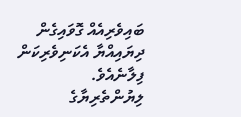ބައިވެރިއެއް ގޮވައިގެން ދިޔައިއްޔާ އެކަނިވެރިކަން ފިލާނެއެވެ.
ލިޔުންތެރިޔާގެ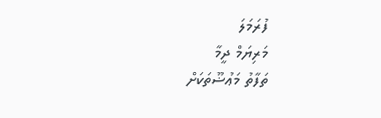ފުރަމަލަ
މަރިޔަމް ދީމާ
ތަފާތު މަޢުޟޫތަކަށް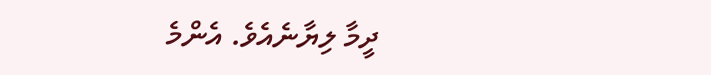ދީމާ ލިޔާނެއެވެ. އެންމެ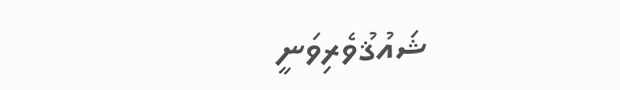ޝައުޤުވެރިވަނީ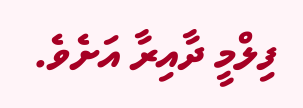ފިލްމީ ދާއިރާ އަށެވެ.